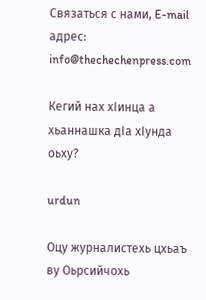Связаться с нами, E-mail адрес: info@thechechenpress.com

Кегий нах хIинца а хьаннашка дIа хIунда оьху?

urdun

Оцу журналистехь цхьаъ ву Оьрсийчохь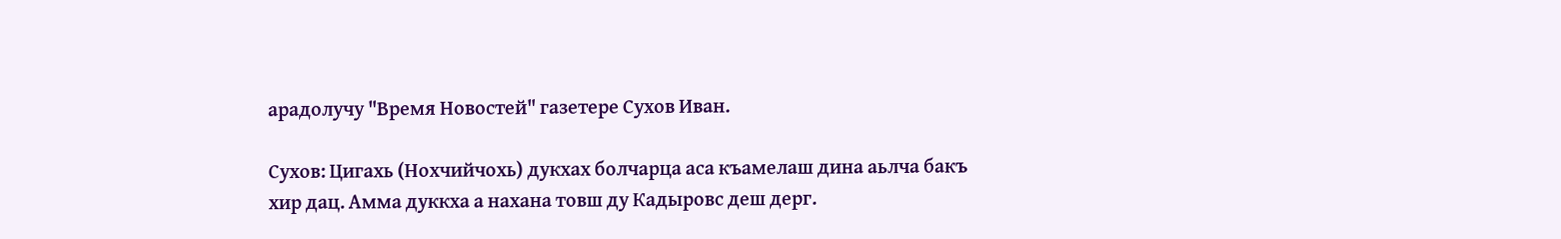арадолучу "Время Новостей" газетере Сухов Иван.

Сухов: Цигахь (Нохчийчохь) дукхах болчарца аса къамелаш дина аьлча бакъ хир дац. Амма дуккха а нахана товш ду Кадыровс деш дерг.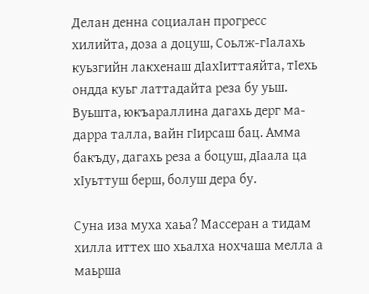Делан денна социалан прогресс хилийта, доза а доцуш, Соьлж-гIалахь куьзгийн лакхенаш дIахIиттаяйта, тIехь ондда куьг латтадайта реза бу уьш. Вуьшта, юкъараллина дагахь дерг ма-дарра талла, вайн гIирсаш бац. Амма бакъду, дагахь реза а боцуш, дIаала ца хIуьттуш берш, болуш дера бу.

Суна иза муха хаьа? Массеран а тидам хилла иттех шо хьалха нохчаша мелла а маьрша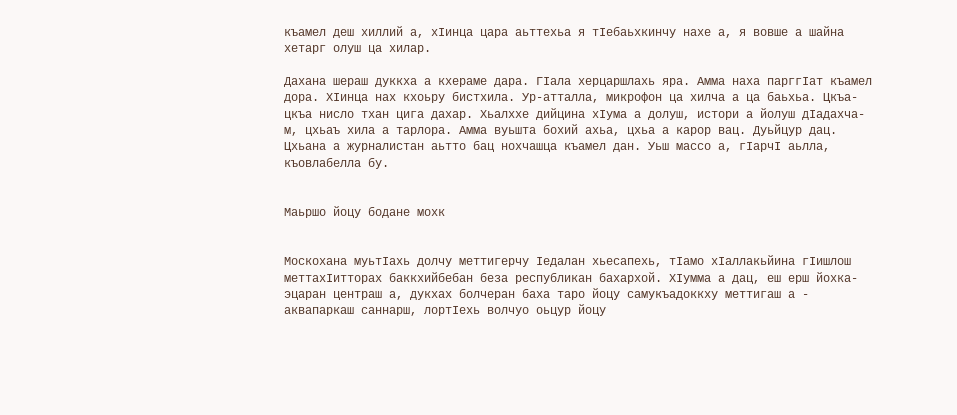къамел деш хиллий а, хIинца цара аьттехьа я тIебаьхкинчу нахе а, я вовше а шайна хетарг олуш ца хилар.

Дахана шераш дуккха а кхераме дара. ГIала херцаршлахь яра. Амма наха парггIат къамел дора. ХIинца нах кхоьру бистхила. Ур-атталла, микрофон ца хилча а ца баьхьа. Цкъа-цкъа нисло тхан цига дахар. Хьалххе дийцина хIума а долуш, истори а йолуш дIадахча-м, цхьаъ хила а тарлора. Амма вуьшта бохий ахьа, цхьа а карор вац. Дуьйцур дац. Цхьана а журналистан аьтто бац нохчашца къамел дан. Уьш массо а, гIарчI аьлла, къовлабелла бу.


Маьршо йоцу бодане мохк


Москохана муьтIахь долчу меттигерчу Iедалан хьесапехь, тIамо хIаллакьйина гIишлош меттахIитторах баккхийбебан беза республикан бахархой. ХIумма а дац, еш ерш йохка-эцаран центраш а, дукхах болчеран баха таро йоцу самукъадоккху меттигаш а - аквапаркаш саннарш, лортIехь волчуо оьцур йоцу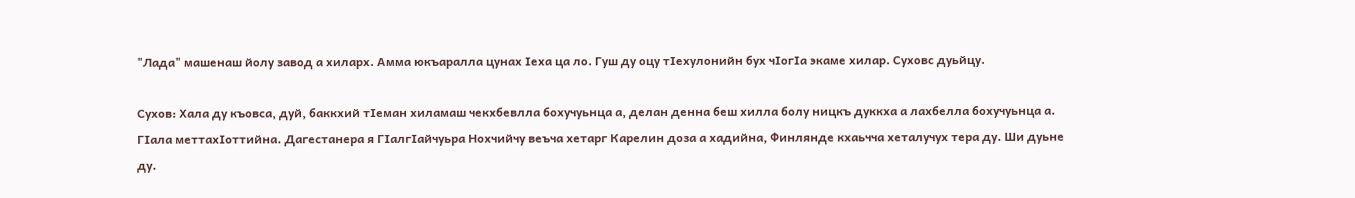"Лада" машенаш йолу завод а хиларх. Амма юкъаралла цунах Iеха ца ло. Гуш ду оцу тIехулонийн бух чIогIа экаме хилар. Суховс дуьйцу.

Сухов: Хала ду къовса, дуй, баккхий тIеман хиламаш чекхбевлла бохучуьнца а, делан денна беш хилла болу ницкъ дуккха а лахбелла бохучуьнца а. ГIала меттахIоттийна. Дагестанера я ГIалгIайчуьра Нохчийчу веъча хетарг Карелин доза а хадийна, Финлянде кхаьчча хеталучух тера ду. Ши дуьне ду.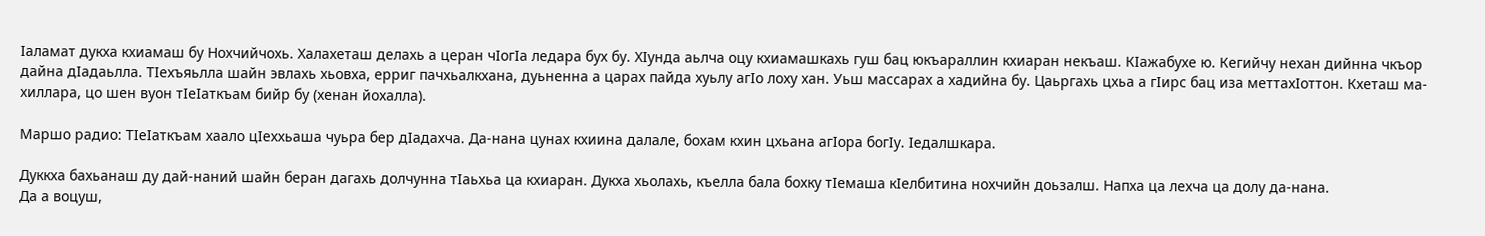Iаламат дукха кхиамаш бу Нохчийчохь. Халахеташ делахь а церан чIогIа ледара бух бу. ХIунда аьлча оцу кхиамашкахь гуш бац юкъараллин кхиаран некъаш. КIажабухе ю. Кегийчу нехан дийнна чкъор дайна дIадаьлла. ТIехъяьлла шайн эвлахь хьовха, ерриг пачхьалкхана, дуьненна а царах пайда хуьлу агIо лоху хан. Уьш массарах а хадийна бу. Цаьргахь цхьа а гIирс бац иза меттахIоттон. Кхеташ ма-хиллара, цо шен вуон тIеIаткъам бийр бу (хенан йохалла).

Маршо радио: ТIеIаткъам хаало цIеххьаша чуьра бер дIадахча. Да-нана цунах кхиина далале, бохам кхин цхьана агIора богIу. Iедалшкара.

Дуккха бахьанаш ду дай-наний шайн беран дагахь долчунна тIаьхьа ца кхиаран. Дукха хьолахь, къелла бала бохку тIемаша кIелбитина нохчийн доьзалш. Напха ца лехча ца долу да-нана.
Да а воцуш,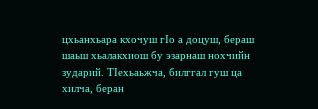цхьанхьара кхочуш гIо а доцуш, бераш шаьш хьалакхиош бу эзарнаш нохчийн зударий. ТIехьаьжча, билггал гуш ца хилча, беран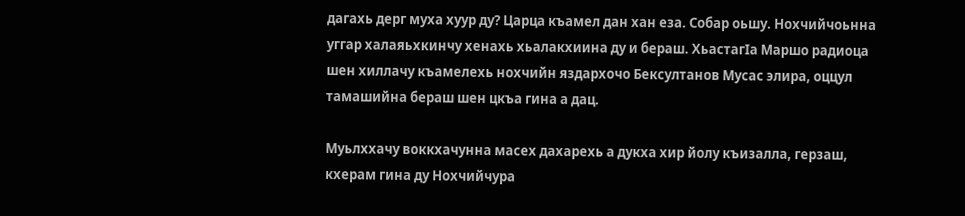дагахь дерг муха хуур ду? Царца къамел дан хан еза. Собар оьшу. Нохчийчоьнна уггар халаяьхкинчу хенахь хьалакхиина ду и бераш. ХьастагIа Маршо радиоца шен хиллачу къамелехь нохчийн яздархочо Бексултанов Мусас элира, оццул тамашийна бераш шен цкъа гина а дац.

Муьлххачу воккхачунна масех дахарехь а дукха хир йолу къизалла, герзаш, кхерам гина ду Нохчийчура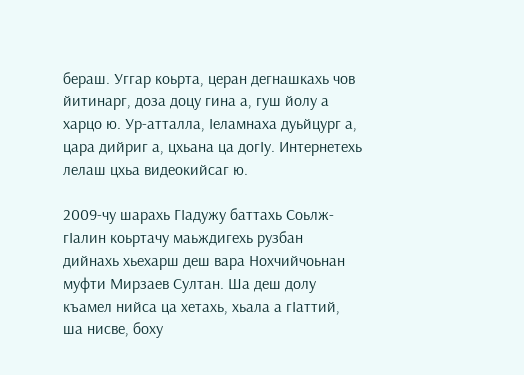бераш. Уггар коьрта, церан дегнашкахь чов йитинарг, доза доцу гина а, гуш йолу а харцо ю. Ур-атталла, Iеламнаха дуьйцург а, цара дийриг а, цхьана ца догIу. Интернетехь лелаш цхьа видеокийсаг ю.

2009-чу шарахь ГIадужу баттахь Соьлж-гIалин коьртачу маьждигехь рузбан дийнахь хьехарш деш вара Нохчийчоьнан муфти Мирзаев Султан. Ша деш долу къамел нийса ца хетахь, хьала а гIаттий, ша нисве, боху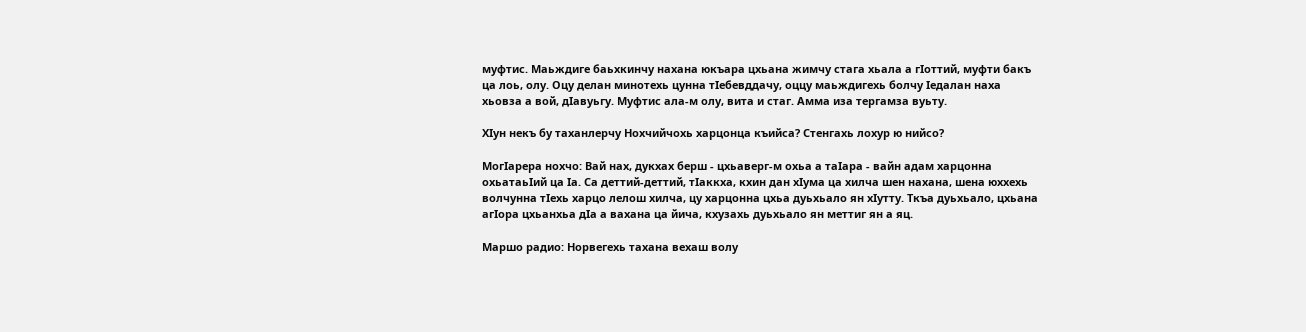муфтис. Маьждиге баьхкинчу нахана юкъара цхьана жимчу стага хьала а гIоттий, муфти бакъ ца лоь, олу. Оцу делан минотехь цунна тIебевддачу, оццу маьждигехь болчу Iедалан наха хьовза а вой, дIавуьгу. Муфтис ала-м олу, вита и стаг. Амма иза тергамза вуьту.

ХIун некъ бу таханлерчу Нохчийчохь харцонца къийса? Стенгахь лохур ю нийсо?

МогIарера нохчо: Вай нах, дукхах берш - цхьаверг-м охьа а таIара - вайн адам харцонна охьатаьIий ца Iа. Са деттий-деттий, тIаккха, кхин дан хIума ца хилча шен нахана, шена юххехь волчунна тIехь харцо лелош хилча, цу харцонна цхьа дуьхьало ян хIутту. Ткъа дуьхьало, цхьана агIора цхьанхьа дIа а вахана ца йича, кхузахь дуьхьало ян меттиг ян а яц.

Маршо радио: Норвегехь тахана вехаш волу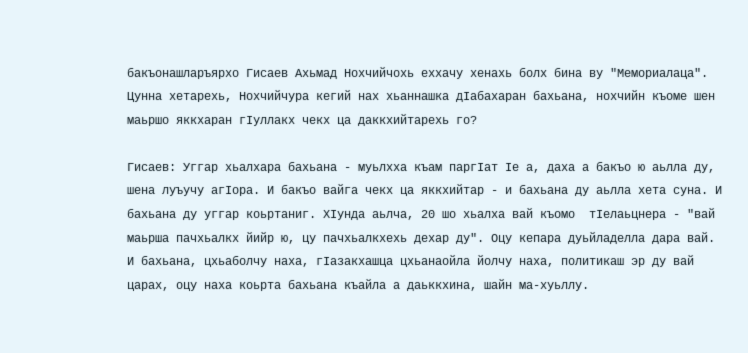бакъонашларъярхо Гисаев Ахьмад Нохчийчохь еххачу хенахь болх бина ву "Мемориалаца". Цунна хетарехь, Нохчийчура кегий нах хьаннашка дIабахаран бахьана, нохчийн къоме шен маьршо яккхаран гIуллакх чекх ца даккхийтарехь го?

Гисаев: Уггар хьалхара бахьана - муьлхха къам паргIат Iе а, даха а бакъо ю аьлла ду, шена луъучу агIора. И бакъо вайга чекх ца яккхийтар - и бахьана ду аьлла хета суна. И бахьана ду уггар коьртаниг. ХIунда аьлча, 20 шо хьалха вай къомо  тIелаьцнера - "вай маьрша пачхьалкх йийр ю, цу пачхьалкхехь дехар ду". Оцу кепара дуьйладелла дара вай. И бахьана, цхьаболчу наха, гIазакхашца цхьанаойла йолчу наха, политикаш эр ду вай царах, оцу наха коьрта бахьана къайла а даьккхина, шайн ма-хуьллу.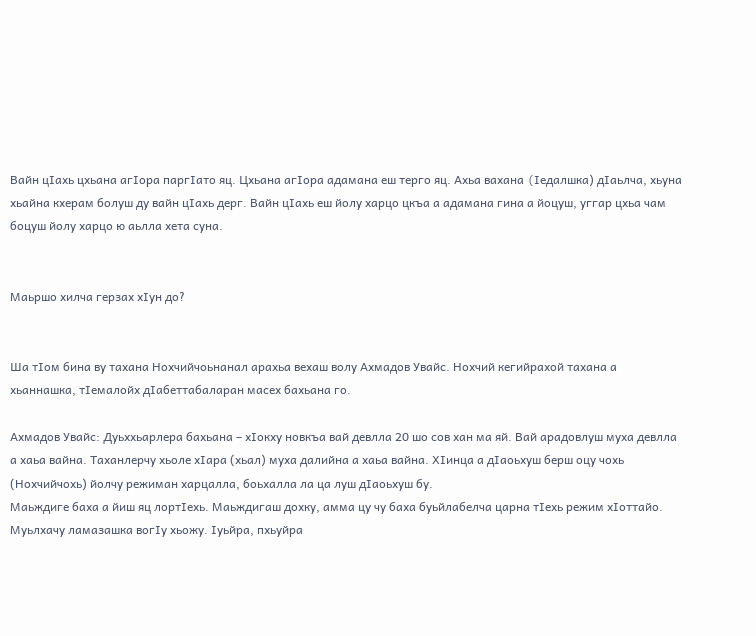Вайн цIахь цхьана агIора паргIато яц. Цхьана агIора адамана еш терго яц. Ахьа вахана (Iедалшка) дIаьлча, хьуна хьайна кхерам болуш ду вайн цIахь дерг. Вайн цIахь еш йолу харцо цкъа а адамана гина а йоцуш, уггар цхьа чам боцуш йолу харцо ю аьлла хета суна.


Маьршо хилча герзах хIун до?


Ша тIом бина ву тахана Нохчийчоьнанал арахьа вехаш волу Ахмадов Увайс. Нохчий кегийрахой тахана а хьаннашка, тIемалойх дIабеттабаларан масех бахьана го.

Ахмадов Увайс: Дуьххьарлера бахьана – хIокху новкъа вай девлла 20 шо сов хан ма яй. Вай арадовлуш муха девлла а хаьа вайна. Таханлерчу хьоле хIара (хьал) муха далийна а хаьа вайна. ХIинца а дIаоьхуш берш оцу чохь (Нохчийчохь) йолчу режиман харцалла, боьхалла ла ца луш дIаоьхуш бу.
Маьждиге баха а йиш яц лортIехь. Маьждигаш дохку, амма цу чу баха буьйлабелча царна тIехь режим хIоттайо. Муьлхачу ламазашка вогIу хьожу. Iуьйра, пхьуйра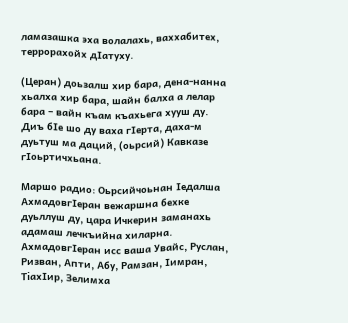ламазашка эха волалахь, ваххабитех, террорахойх дIатуху.

(Церан) доьзалш хир бара, дена-нанна хьалха хир бара, шайн балха а лелар бара – вайн къам къахьега хууш ду. Диъ бIе шо ду ваха гIерта, даха-м дуьтуш ма даций, (оьрсий) Кавказе гIоьртичхьана.

Маршо радио: Оьрсийчоьнан Iедалша АхмадовгIеран вежаршна бехке дуьллуш ду, цара Ичкерин заманахь адамаш лечкъийна хиларна.
АхмадовгIеран исс ваша Увайс, Руслан, Ризван, Апти, Абу, Рамзан, Iимран, ТiахIир, Зелимха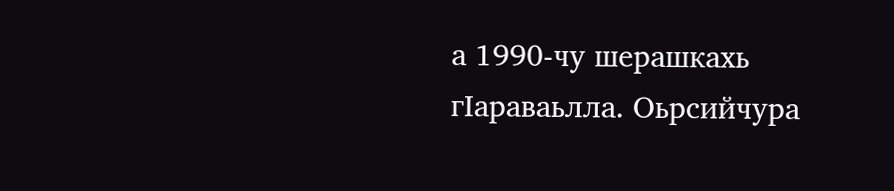а 1990-чу шерашкахь гIараваьлла. Оьрсийчура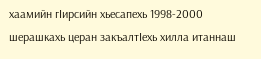хаамийн гIирсийн хьесапехь 1998-2000 шерашкахь церан закъалтIехь хилла итаннаш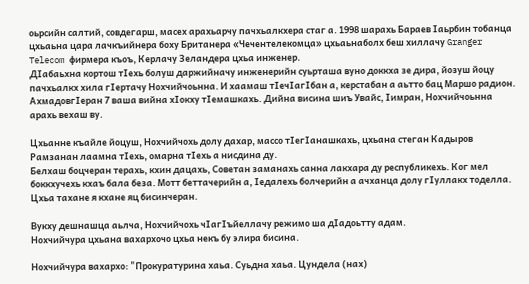оьрсийн салтий, совдегарш, масех арахьарчу пачхьалкхера стаг а. 1998 шарахь Бараев Iаьрбин тобанца цхьаьна цара лачкъийнера боху Британера «Чечентелекомца» цхьаьнаболх беш хиллачу Granger Telecom фирмера къоъ, Керлачу Зеландера цхьа инженер.
ДIабаьхна кортош тIехь болуш даржийначу инженерийн суьрташа вуно доккха зе дира, йозуш йоцу пачхьалкх хила гIертачу Нохчийчоьнна. И хаамаш тIечIагIбан а, керстабан а аьтто бац Маршо радион.
АхмадовгIеран 7 ваша вийна хIокху тIемашкахь. Дийна висина шиъ Увайс, Iимран, Нохчийчоьнна арахь вехаш ву.

Цхьанне къайле йоцуш, Нохчийчохь долу дахар, массо тIегIанашкахь, цхьана стеган Кадыров Рамзанан лаамна тIехь, омарна тIехь а нисдина ду.
Белхаш боцчеран терахь, кхин дацахь, Советан заманахь санна лакхара ду республикехь. Ког мел боккхучехь кхаъ бала беза. Мотт беттачерийн а, Iедалехь болчерийн а ачханца долу гIуллакх тоделла. Цхьа тахане я кхане яц бисинчеран.

Вукху дешнашца аьлча, Нохчийчохь чIагIъйеллачу режимо ша дIадоьтту адам.
Нохчийчура цхьана вахархочо цхьа некъ бу элира бисина.

Нохчийчура вахархо: "Прокуратурина хаьа. Суьдна хаьа. Цундела (нах)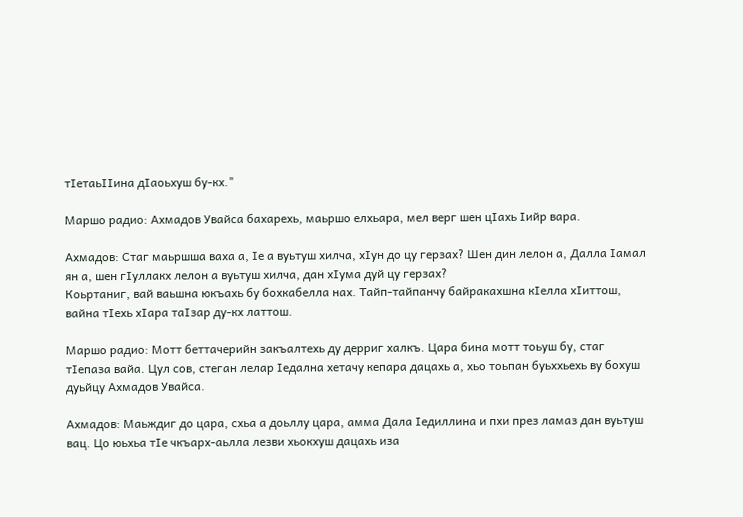тIетаьIIина дIаоьхуш бу-кх."

Маршо радио: Ахмадов Увайса бахарехь, маьршо елхьара, мел верг шен цIахь Iийр вара.

Ахмадов: Стаг маьршша ваха а, Iе а вуьтуш хилча, хIун до цу герзах? Шен дин лелон а, Далла Iамал ян а, шен гIуллакх лелон а вуьтуш хилча, дан хIума дуй цу герзах?
Коьртаниг, вай ваьшна юкъахь бу бохкабелла нах. Тайп-тайпанчу байракахшна кIелла хIиттош, вайна тIехь хIара таIзар ду-кх латтош.

Маршо радио: Мотт беттачерийн закъалтехь ду дерриг халкъ. Цара бина мотт тоьуш бу, стаг тIепаза вайа. Цул сов, стеган лелар Iедална хетачу кепара дацахь а, хьо тоьпан буьххьехь ву бохуш дуьйцу Ахмадов Увайса.

Ахмадов: Маьждиг до цара, схьа а доьллу цара, амма Дала Iедиллина и пхи през ламаз дан вуьтуш вац. Цо юьхьа тIе чкъарх-аьлла лезви хьокхуш дацахь иза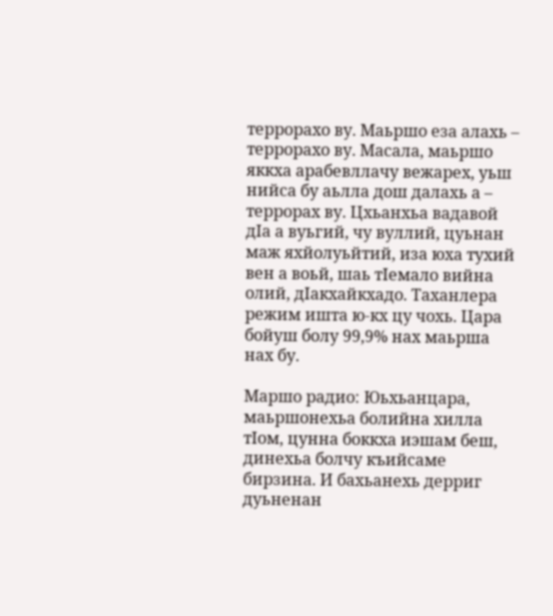террорахо ву. Маьршо еза алахь – террорахо ву. Масала, маьршо яккха арабевллачу вежарех, уьш нийса бу аьлла дош далахь а – террорах ву. Цхьанхьа вадавой дIа а вуьгий, чу вуллий, цуьнан маж яхйолуьйтий, иза юха тухий вен а воьй, шаь тIемало вийна олий, дIакхайкхадо. Таханлера режим ишта ю-кх цу чохь. Цара бойуш болу 99,9% нах маьрша нах бу.

Маршо радио: Юьхьанцара, маьршонехьа болийна хилла тIом, цунна боккха иэшам беш, динехьа болчу къийсаме бирзина. И бахьанехь дерриг дуьненан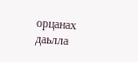орцанах даьлла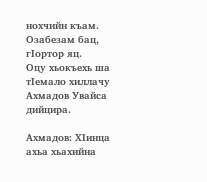нохчийн къам. Озабезам бац, гIортор яц.
Оцу хьокъехь ша тIемало хиллачу Ахмадов Увайса дийцира.

Ахмадов: ХIинца ахьа хьахийна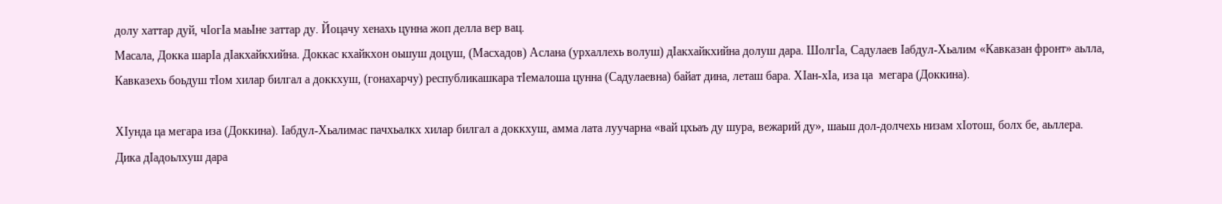долу хаттар дуй, чIогIа маьIне заттар ду. Йоцачу хенахь цунна жоп делла вер вац.
Масала, Докка шарIа дIакхайкхийна. Доккас кхайкхон оьшуш доцуш, (Масхадов) Аслана (урхаллехь волуш) дIакхайкхийна долуш дара. ШолгIа, Садулаев Iабдул-Хьалим «Кавказан фронт» аьлла, Кавказехь боьдуш тIом хилар билгал а доккхуш, (гонахарчу) республикашкара тIемалоша цунна (Садулаевна) байат дина, леташ бара. ХIан-хIа, иза ца  мегара (Доккина).

ХIунда ца мегара иза (Доккина). Iабдул-Хьалимас пачхьалкх хилар билгал а доккхуш, амма лата луучарна «вай цхьаъ ду шура, вежарий ду», шаьш дол-долчехь низам хIотош, болх бе, аьллера. Дика дIадоьлхуш дара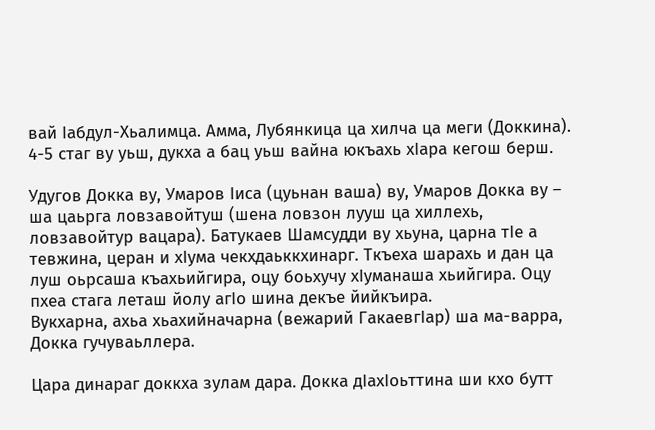вай Iабдул-Хьалимца. Амма, Лубянкица ца хилча ца меги (Доккина). 4-5 стаг ву уьш, дукха а бац уьш вайна юкъахь хIара кегош берш.

Удугов Докка ву, Умаров Iиса (цуьнан ваша) ву, Умаров Докка ву – ша цаьрга ловзавойтуш (шена ловзон лууш ца хиллехь, ловзавойтур вацара). Батукаев Шамсудди ву хьуна, царна тIе а тевжина, церан и хIума чекхдаьккхинарг. Ткъеха шарахь и дан ца луш оьрсаша къахьийгира, оцу боьхучу хIуманаша хьийгира. Оцу пхеа стага леташ йолу агIо шина декъе йийкъира.
Вукхарна, ахьа хьахийначарна (вежарий ГакаевгIар) ша ма-варра, Докка гучуваьллера.

Цара динараг доккха зулам дара. Докка дIахIоьттина ши кхо бутт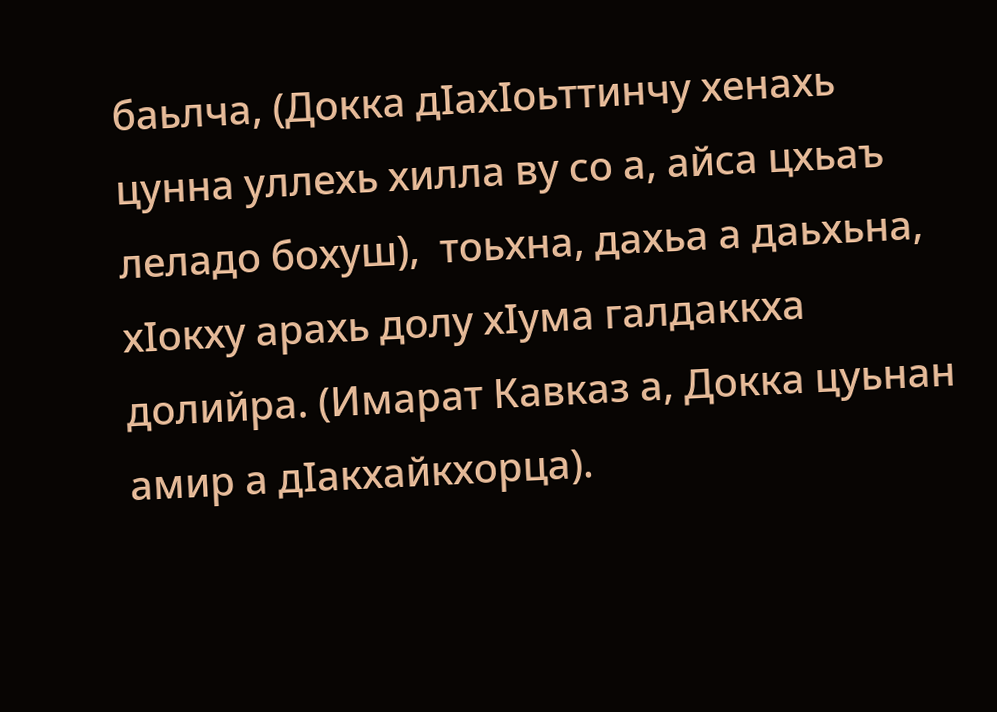баьлча, (Докка дIахIоьттинчу хенахь цунна уллехь хилла ву со а, айса цхьаъ леладо бохуш),  тоьхна, дахьа а даьхьна, хIокху арахь долу хIума галдаккха долийра. (Имарат Кавказ а, Докка цуьнан амир а дIакхайкхорца).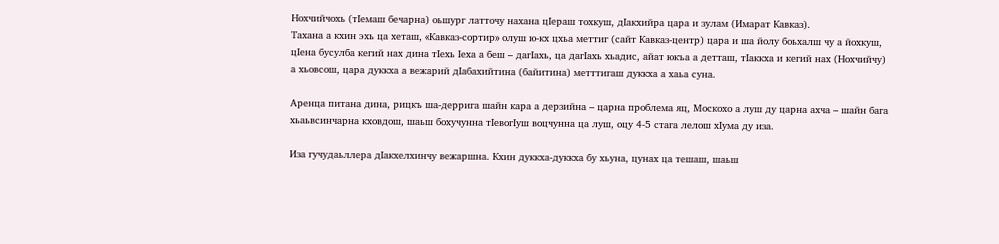Нохчийчохь (тIемаш бечарна) оьшург латточу нахана цIераш тохкуш, дIакхийра цара и зулам (Имарат Кавказ).
Тахана а кхин эхь ца хеташ, «Кавказ-сортир» олуш ю-кх цхьа меттиг (сайт Кавказ-центр) цара и ша йолу боьхалш чу а йохкуш, цIена бусулба кегий нах дина тIехь Iеха а беш – дагIахь, ца дагIахь хьадис, айат юкъа а детташ, тIаккха и кегий нах (Нохчийчу) а хьовсош, цара дуккха а вежарий дIабахийтина (байитина) метттигаш дуккха а хаьа суна.

Аренца питана дина, рицкъ ша-деррига шайн кара а дерзийна – царна проблема яц, Москохо а луш ду царна ахча – шайн бага хьаьвсинчарна кховдош, шаьш бохучунна тIевогIуш воцчунна ца луш, оцу 4-5 стага лелош хIума ду иза.

Иза гучудаьллера дIакхелхинчу вежаршна. Кхин дуккха-дуккха бу хьуна, цунах ца тешаш, шаьш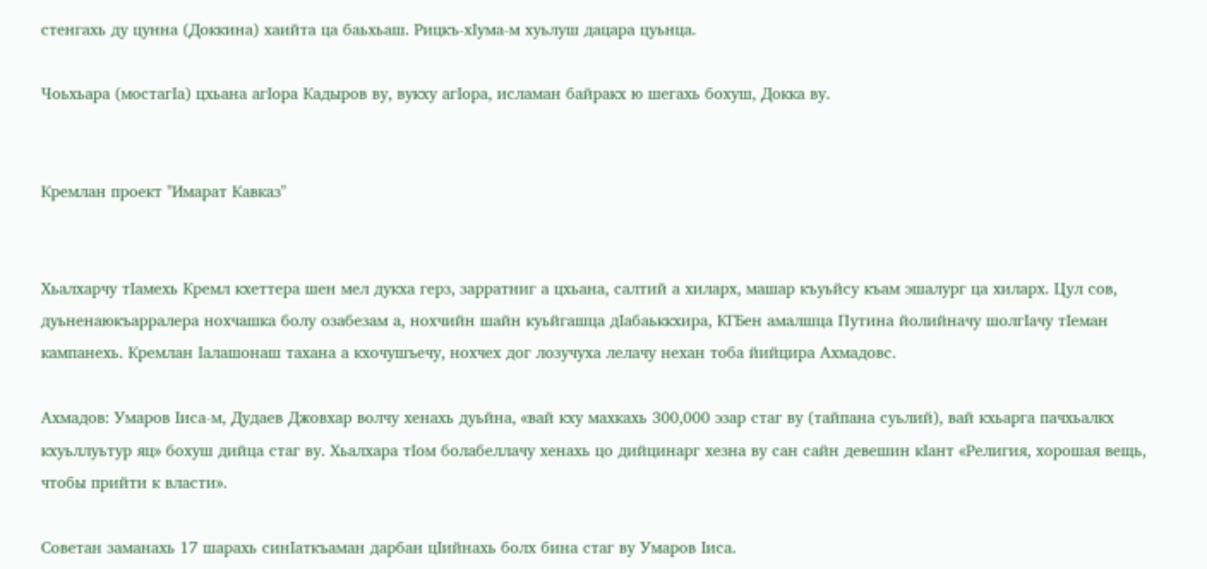стенгахь ду цунна (Доккина) хаийта ца баьхьаш. Рицкъ-хIума-м хуьлуш дацара цуьнца.

Чоьхьара (мостагIа) цхьана агIора Кадыров ву, вукху агIора, исламан байракх ю шегахь бохуш, Докка ву.


Кремлан проект "Имарат Кавказ"


Хьалхарчу тIамехь Кремл кхеттера шен мел дукха герз, зарратниг а цхьана, салтий а хиларх, машар къуьйсу къам эшалург ца хиларх. Цул сов, дуьненаюкъарралера нохчашка болу озабезам а, нохчийн шайн куьйгашца дIабаьккхира, КГБен амалшца Путина йолийначу шолгIачу тIеман кампанехь. Кремлан Iалашонаш тахана а кхочушъечу, нохчех дог лозучуха лелачу нехан тоба йийцира Ахмадовс.

Ахмадов: Умаров Iиса-м, Дудаев Джовхар волчу хенахь дуьйна, «вай кху махкахь 300,000 эзар стаг ву (тайпана суьлий), вай кхьарга пачхьалкх кхуьллуьтур яц» бохуш дийца стаг ву. Хьалхара тIом болабеллачу хенахь цо дийцинарг хезна ву сан сайн девешин кIант «Религия, хорошая вещь, чтобы прийти к власти».

Советан заманахь 17 шарахь синIаткъаман дарбан цIийнахь болх бина стаг ву Умаров Iиса.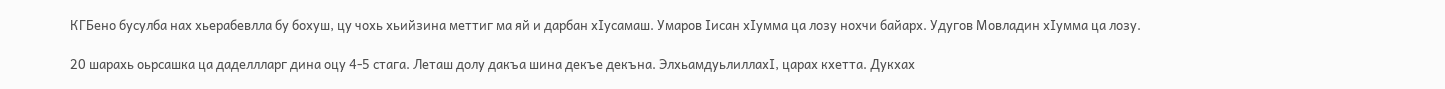КГБено бусулба нах хьерабевлла бу бохуш, цу чохь хьийзина меттиг ма яй и дарбан хIусамаш. Умаров Iисан хIумма ца лозу нохчи байарх. Удугов Мовладин хIумма ца лозу.

20 шарахь оьрсашка ца даделлларг дина оцу 4-5 стага. Леташ долу дакъа шина декъе декъна. ЭлхьамдуьлиллахI, царах кхетта. Дукхах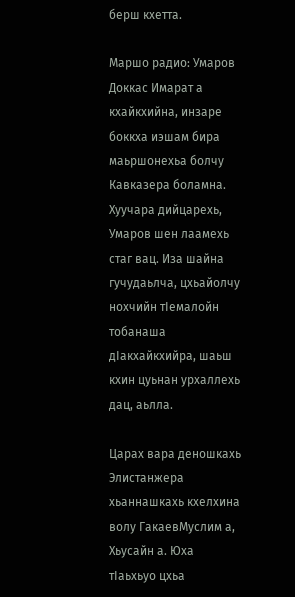берш кхетта.

Маршо радио: Умаров Доккас Имарат а кхайкхийна, инзаре боккха иэшам бира маьршонехьа болчу Кавказера боламна. Хуучара дийцарехь, Умаров шен лаамехь стаг вац. Иза шайна гучудаьлча, цхьайолчу нохчийн тIемалойн тобанаша дIакхайкхийра, шаьш кхин цуьнан урхаллехь дац, аьлла.

Царах вара деношкахь Элистанжера хьаннашкахь кхелхина волу ГакаевМуслим а, Хьусайн а. Юха тIаьхьуо цхьа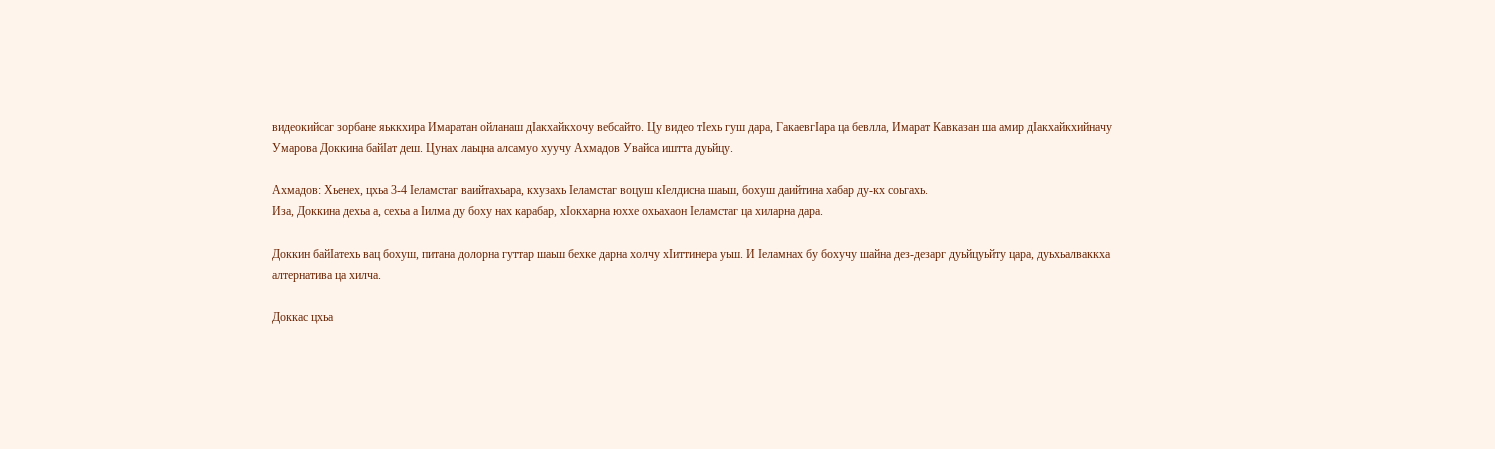видеокийсаг зорбане яьккхира Имаратан ойланаш дIакхайкхочу вебсайто. Цу видео тIехь гуш дара, ГакаевгIара ца бевлла, Имарат Кавказан ша амир дIакхайкхийначу Умарова Доккина байIат деш. Цунах лаьцна алсамуо хуучу Ахмадов Увайса иштта дуьйцу.

Ахмадов: Хьенех, цхьа 3-4 Iеламстаг ваийтахьара, кхузахь Iеламстаг воцуш кIелдисна шаьш, бохуш даийтина хабар ду-кх соьгахь.
Иза, Доккина дехьа а, сехьа а Iилма ду боху нах карабар, хIокхарна юххе охьахаон Iеламстаг ца хиларна дара.

Доккин байIатехь вац бохуш, питана долорна гуттар шаьш бехке дарна холчу хIиттинера уьш. И Iеламнах бу бохучу шайна дез-дезарг дуьйцуьйту цара, дуьхьалваккха алтернатива ца хилча.

Доккас цхьа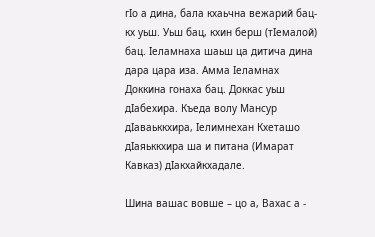гIо а дина, бала кхаьчна вежарий бац-кх уьш. Уьш бац, кхин берш (тIемалой) бац. Iеламнаха шаьш ца дитича дина дара цара иза. Амма Iеламнах Доккина гонаха бац. Доккас уьш дIабехира. Къеда волу Мансур дIаваьккхира, Iелимнехан Кхеташо дIаяьккхира ша и питана (Имарат Кавказ) дIакхайкхадале.

Шина вашас вовше – цо а, Вахас а -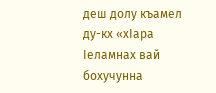деш долу къамел ду-кх «хIара Iеламнах вай бохучунна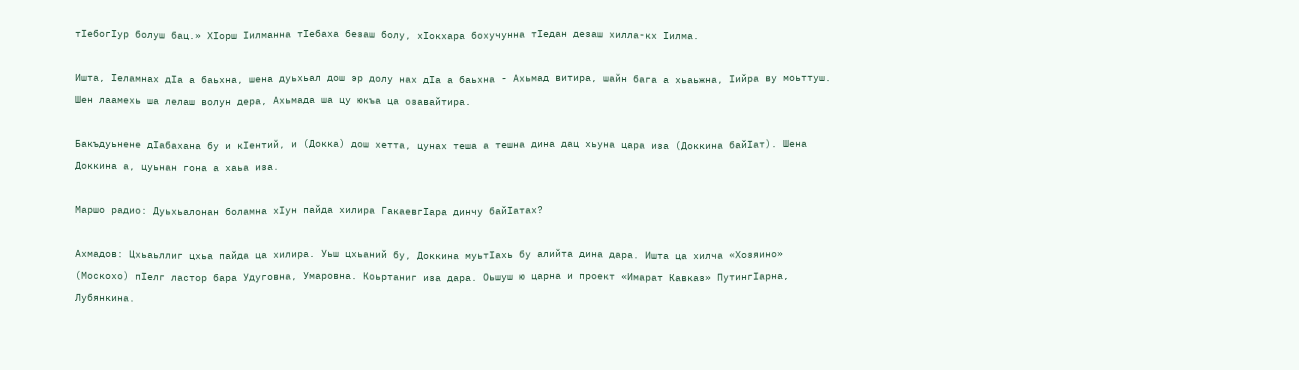тIебогIур болуш бац.» ХIорш Iилманна тIебаха безаш болу, хIокхара бохучунна тIедан дезаш хилла-кх Iилма.

Ишта, Iеламнах дIа а баьхна, шена дуьхьал дош эр долу нах дIа а баьхна - Ахьмад витира, шайн бага а хьаьжна, Iийра ву моьттуш. Шен лаамехь ша лелаш волун дера, Ахьмада ша цу юкъа ца озавайтира.

Бакъдуьнене дIабахана бу и кIентий, и (Докка) дош хетта, цунах теша а тешна дина дац хьуна цара иза (Доккина байIат). Шена Доккина а, цуьнан гона а хаьа иза.

Маршо радио: Дуьхьалонан боламна хIун пайда хилира ГакаевгIара динчу байIатах?

Ахмадов: Цхьаьллиг цхьа пайда ца хилира. Уьш цхьаний бу, Доккина муьтIахь бу алийта дина дара. Ишта ца хилча «Хозяино» (Москохо) пIелг ластор бара Удуговна, Умаровна. Коьртаниг иза дара. Оьшуш ю царна и проект «Имарат Кавказ» ПутингIарна, Лубянкина.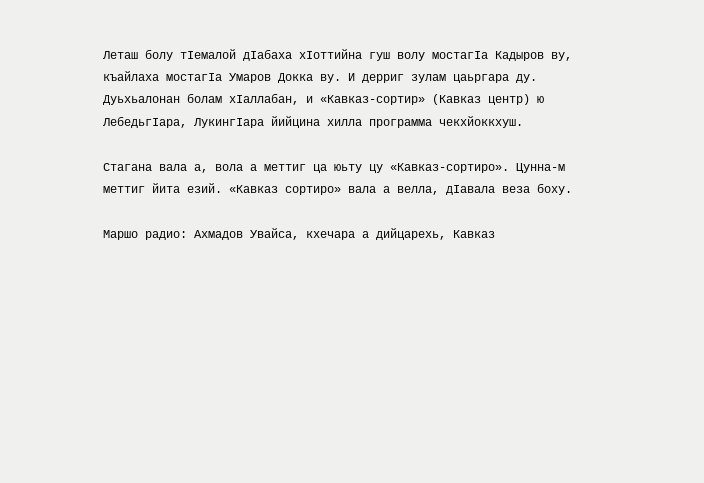Леташ болу тIемалой дIабаха хIоттийна гуш волу мостагIа Кадыров ву, къайлаха мостагIа Умаров Докка ву. И дерриг зулам цаьргара ду. Дуьхьалонан болам хIаллабан, и «Кавказ-сортир» (Кавказ центр) ю ЛебедьгIара, ЛукингIара йийцина хилла программа чекхйоккхуш.

Стагана вала а, вола а меттиг ца юьту цу «Кавказ-сортиро». Цунна-м меттиг йита езий. «Кавказ сортиро» вала а велла, дIавала веза боху.

Маршо радио: Ахмадов Увайса, кхечара а дийцарехь, Кавказ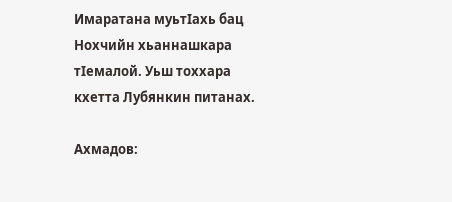Имаратана муьтIахь бац Нохчийн хьаннашкара тIемалой. Уьш тоххара кхетта Лубянкин питанах.

Ахмадов: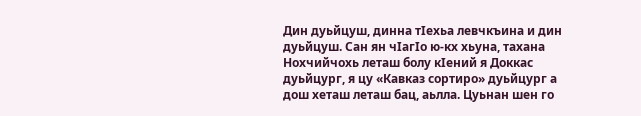Дин дуьйцуш, динна тIехьа левчкъина и дин дуьйцуш. Сан ян чIагIо ю-кх хьуна, тахана Нохчийчохь леташ болу кIений я Доккас дуьйцург, я цу «Кавказ сортиро» дуьйцург а дош хеташ леташ бац, аьлла. Цуьнан шен го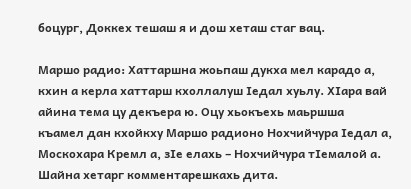боцург, Доккех тешаш я и дош хеташ стаг вац.

Маршо радио: Хаттаршна жоьпаш дукха мел карадо а, кхин а керла хаттарш кхоллалуш Iедал хуьлу. ХIара вай айина тема цу декъера ю. Оцу хьокъехь маьршша къамел дан кхойкху Маршо радионо Нохчийчура Iедал а, Москохара Кремл а, зIе елахь – Нохчийчура тIемалой а. Шайна хетарг комментарешкахь дита.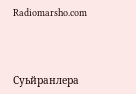Radiomarsho.com



Суьйранлера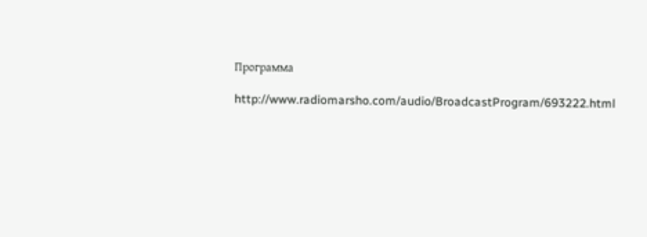Программа

http://www.radiomarsho.com/audio/BroadcastProgram/693222.html